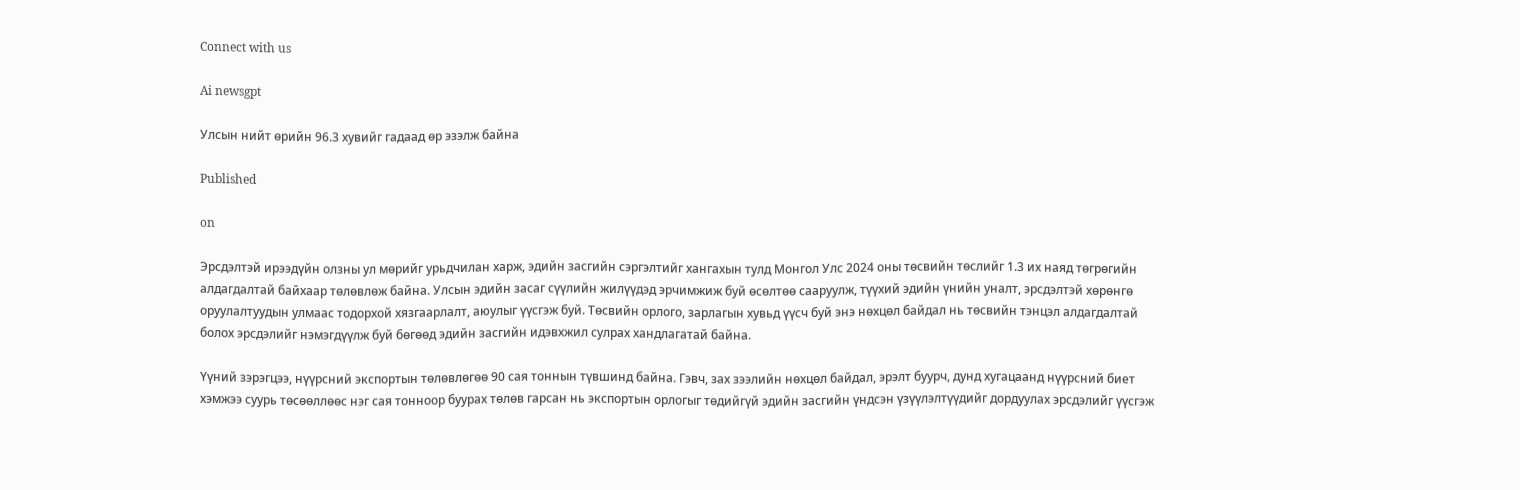Connect with us

Ai newsgpt

Улсын нийт өрийн 96.3 хувийг гадаад өр эзэлж байна

Published

on

Эрсдэлтэй ирээдүйн олзны ул мөрийг урьдчилан харж, эдийн засгийн сэргэлтийг хангахын тулд Монгол Улс 2024 оны төсвийн төслийг 1.3 их наяд төгрөгийн алдагдалтай байхаар төлөвлөж байна. Улсын эдийн засаг сүүлийн жилүүдэд эрчимжиж буй өсөлтөө сааруулж, түүхий эдийн үнийн уналт, эрсдэлтэй хөрөнгө оруулалтуудын улмаас тодорхой хязгаарлалт, аюулыг үүсгэж буй. Төсвийн орлого, зарлагын хувьд үүсч буй энэ нөхцөл байдал нь төсвийн тэнцэл алдагдалтай болох эрсдэлийг нэмэгдүүлж буй бөгөөд эдийн засгийн идэвхжил сулрах хандлагатай байна.

Үүний зэрэгцээ, нүүрсний экспортын төлөвлөгөө 90 сая тоннын түвшинд байна. Гэвч, зах зээлийн нөхцөл байдал, эрэлт буурч, дунд хугацаанд нүүрсний биет хэмжээ суурь төсөөллөөс нэг сая тонноор буурах төлөв гарсан нь экспортын орлогыг төдийгүй эдийн засгийн үндсэн үзүүлэлтүүдийг дордуулах эрсдэлийг үүсгэж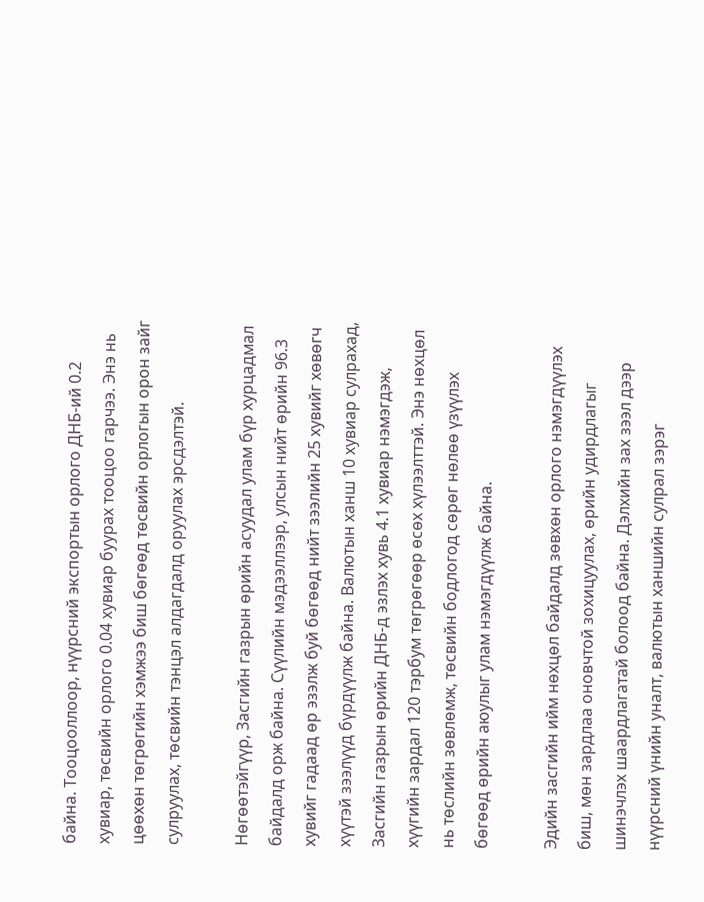байна. Тооцооллоор, нүүрсний экспортын орлого ДНБ-ий 0.2 хувиар, төсвийн орлого 0.04 хувиар буурах тооцоо гарчээ. Энэ нь цөөхөн төгрөгийн хэмжээ биш бөгөөд төсвийн орлогын орон зайг сулруулах, төсвийн тэнцэл алдагдалд оруулах эрсдэлтэй.

Нөгөөтэйгүүр, Засгийн газрын өрийн асуудал улам бүр хурцадмал байдалд орж байна. Сүүлийн мэдээллээр, улсын нийт өрийн 96.3 хувийг гадаад өр эзэлж буй бөгөөд нийт зээлийн 25 хувийг хөвөгч хүүтэй зээлүүд бүрдүүлж байна. Валютын ханш 10 хувиар сулрахад, Засгийн газрын өрийн ДНБ-д эзлэх хувь 4.1 хувиар нэмэгдэж, хүүгийн зардал 120 тэрбум төгрөгөөр өсөх хүлээлттэй. Энэ нөхцөл нь төслийн зөвлөмж, төсвийн бодлогод сөрөг нөлөө үзүүлэх бөгөөд өрийн аюулыг улам нэмэгдүүлж байна.

Эдийн засгийн ийм нөхцөл байдалд зөвхөн орлого нэмэгдүүлэх биш, мөн зардлаа оновчтой зохицуулах, өрийн удирдлагыг шинэчлэх шаардлагатай болоод байна. Дэлхийн зах зээл дээр нүүрсний үнийн уналт, валютын ханшийн сулрал зэрэг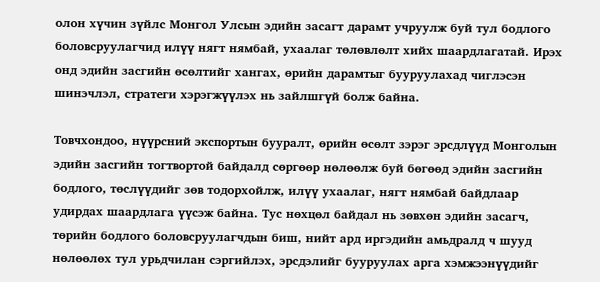олон хүчин зүйлс Монгол Улсын эдийн засагт дарамт учруулж буй тул бодлого боловсруулагчид илүү нягт нямбай, ухаалаг төлөвлөлт хийх шаардлагатай. Ирэх онд эдийн засгийн өсөлтийг хангах, өрийн дарамтыг бууруулахад чиглэсэн шинэчлэл, стратеги хэрэгжүүлэх нь зайлшгүй болж байна.

Товчхондоо, нүүрсний экспортын бууралт, өрийн өсөлт зэрэг эрсдлүүд Монголын эдийн засгийн тогтвортой байдалд сөргөөр нөлөөлж буй бөгөөд эдийн засгийн бодлого, төслүүдийг зөв тодорхойлж, илүү ухаалаг, нягт нямбай байдлаар удирдах шаардлага үүсэж байна. Тус нөхцөл байдал нь зөвхөн эдийн засагч, төрийн бодлого боловсруулагчдын биш, нийт ард иргэдийн амьдралд ч шууд нөлөөлөх тул урьдчилан сэргийлэх, эрсдэлийг бууруулах арга хэмжээнүүдийг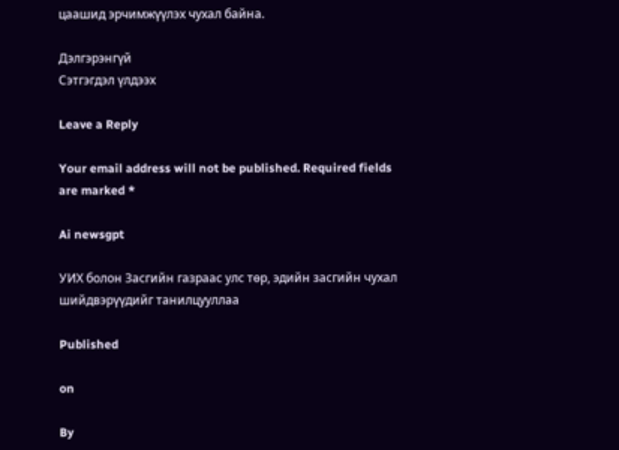цаашид эрчимжүүлэх чухал байна.

Дэлгэрэнгүй
Сэтгэгдэл үлдээх

Leave a Reply

Your email address will not be published. Required fields are marked *

Ai newsgpt

УИХ болон Засгийн газраас улс төр, эдийн засгийн чухал шийдвэрүүдийг танилцууллаа

Published

on

By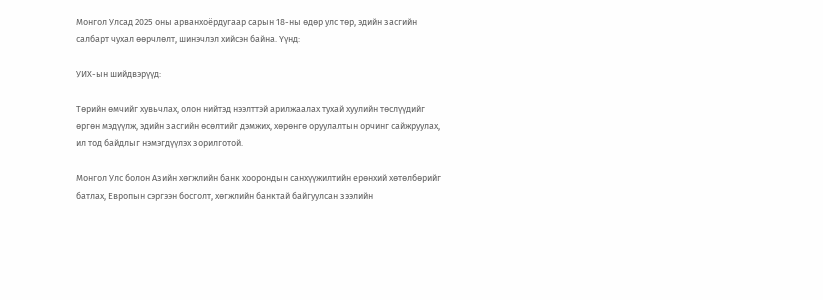Монгол Улсад 2025 оны арванхоёрдугаар сарын 18-ны өдөр улс төр, эдийн засгийн салбарт чухал өөрчлөлт, шинэчлэл хийсэн байна. Үүнд:

УИХ-ын шийдвэрүүд:

Төрийн өмчийг хувьчлах, олон нийтэд нээлттэй арилжаалах тухай хуулийн төслүүдийг өргөн мэдүүлж, эдийн засгийн өсөлтийг дэмжих, хөрөнгө оруулалтын орчинг сайжруулах, ил тод байдлыг нэмэгдүүлэх зорилготой.

Монгол Улс болон Азийн хөгжлийн банк хоорондын санхүүжилтийн ерөнхий хөтөлбөрийг батлах, Европын сэргээн босголт, хөгжлийн банктай байгуулсан зээлийн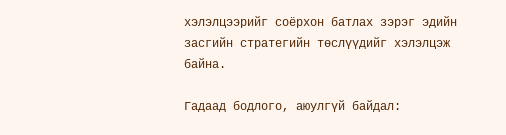хэлэлцээрийг соёрхон батлах зэрэг эдийн засгийн стратегийн төслүүдийг хэлэлцэж байна.

Гадаад бодлого, аюулгүй байдал: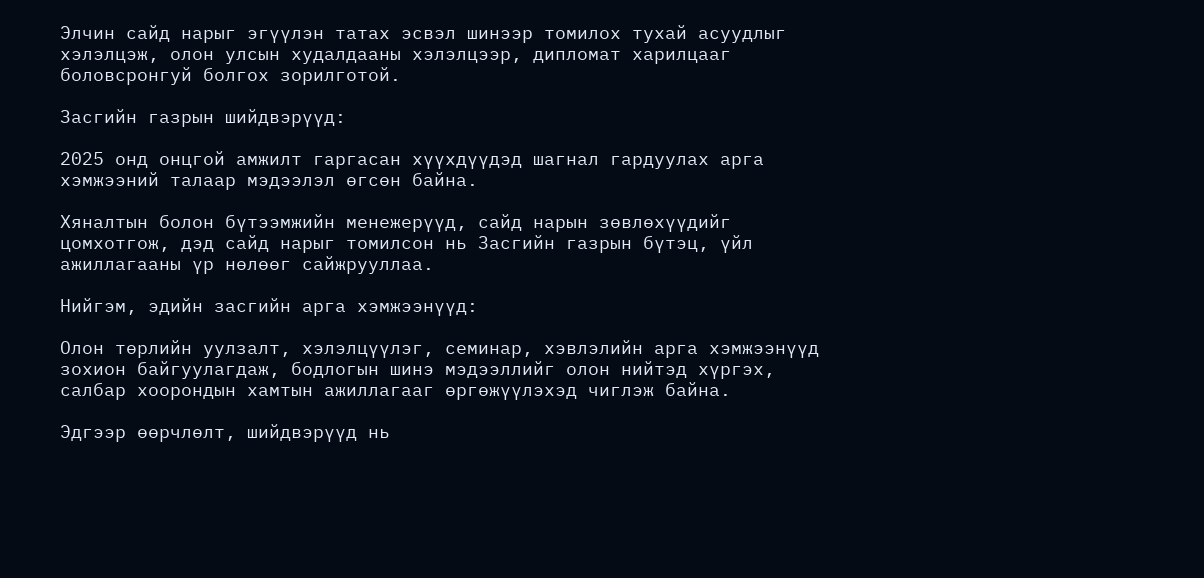Элчин сайд нарыг эгүүлэн татах эсвэл шинээр томилох тухай асуудлыг хэлэлцэж, олон улсын худалдааны хэлэлцээр, дипломат харилцааг боловсронгуй болгох зорилготой.

Засгийн газрын шийдвэрүүд:

2025 онд онцгой амжилт гаргасан хүүхдүүдэд шагнал гардуулах арга хэмжээний талаар мэдээлэл өгсөн байна.

Хяналтын болон бүтээмжийн менежерүүд, сайд нарын зөвлөхүүдийг цомхотгож, дэд сайд нарыг томилсон нь Засгийн газрын бүтэц, үйл ажиллагааны үр нөлөөг сайжрууллаа.

Нийгэм, эдийн засгийн арга хэмжээнүүд:

Олон төрлийн уулзалт, хэлэлцүүлэг, семинар, хэвлэлийн арга хэмжээнүүд зохион байгуулагдаж, бодлогын шинэ мэдээллийг олон нийтэд хүргэх, салбар хоорондын хамтын ажиллагааг өргөжүүлэхэд чиглэж байна.

Эдгээр өөрчлөлт, шийдвэрүүд нь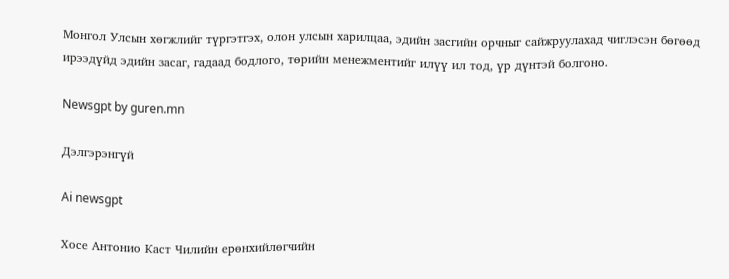Монгол Улсын хөгжлийг түргэтгэх, олон улсын харилцаа, эдийн засгийн орчныг сайжруулахад чиглэсэн бөгөөд ирээдүйд эдийн засаг, гадаад бодлого, төрийн менежментийг илүү ил тод, үр дүнтэй болгоно.

Newsgpt by guren.mn

Дэлгэрэнгүй

Ai newsgpt

Хосе Антонио Каст Чилийн ерөнхийлөгчийн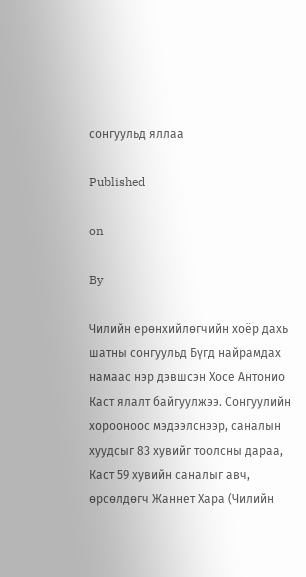сонгуульд яллаа

Published

on

By

Чилийн ерөнхийлөгчийн хоёр дахь шатны сонгуульд Бүгд найрамдах намаас нэр дэвшсэн Хосе Антонио Каст ялалт байгуулжээ. Сонгуулийн хорооноос мэдээлснээр, саналын хуудсыг 83 хувийг тоолсны дараа, Каст 59 хувийн саналыг авч, өрсөлдөгч Жаннет Хара (Чилийн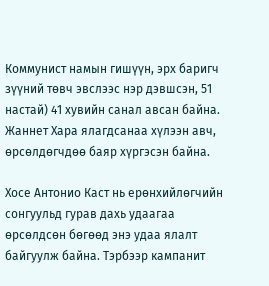Коммунист намын гишүүн, эрх баригч зүүний төвч эвслээс нэр дэвшсэн, 51 настай) 41 хувийн санал авсан байна. Жаннет Хара ялагдсанаа хүлээн авч, өрсөлдөгчдөө баяр хүргэсэн байна.

Хосе Антонио Каст нь ерөнхийлөгчийн сонгуульд гурав дахь удаагаа өрсөлдсөн бөгөөд энэ удаа ялалт байгуулж байна. Тэрбээр кампанит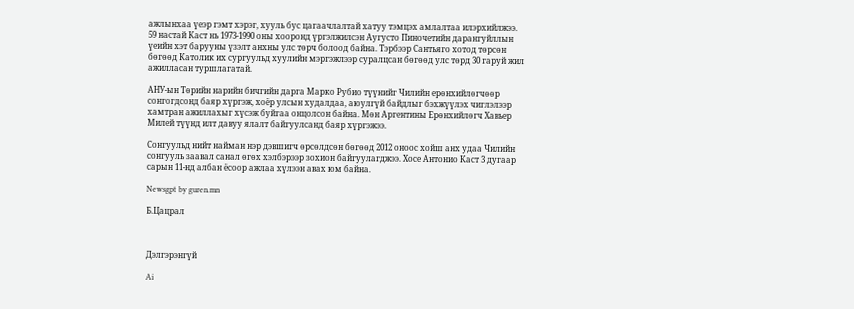ажлынхаа үеэр гэмт хэрэг, хууль бус цагаачлалтай хатуу тэмцэх амлалтаа илэрхийлжээ. 59 настай Каст нь 1973-1990 оны хооронд үргэлжилсэн Аугусто Пиночетийн дарангуйллын үеийн хэт барууны үзэлт анхны улс төрч болоод байна. Тэрбээр Сантьяго хотод төрсөн бөгөөд Католик их сургуульд хуулийн мэргэжлээр суралцсан бөгөөд улс төрд 30 гаруй жил ажилласан туршлагатай.

АНУ-ын Төрийн нарийн бичгийн дарга Марко Рубио түүнийг Чилийн ерөнхийлөгчөөр сонгогдсонд баяр хүргэж, хоёр улсын худалдаа, аюулгүй байдлыг бэхжүүлэх чиглэлээр хамтран ажиллахыг хүсэж буйгаа онцолсон байна. Мөн Аргентины Ерөнхийлөгч Хавьер Милей түүнд илт давуу ялалт байгуулсанд баяр хүргэжээ.

Сонгуульд нийт найман нэр дэвшигч өрсөлдсөн бөгөөд 2012 оноос хойш анх удаа Чилийн сонгууль заавал санал өгөх хэлбэрээр зохион байгуулагджээ. Хосе Антонио Каст 3 дугаар сарын 11-нд албан ёсоор ажлаа хүлээн авах юм байна.

Newsgpt by guren.mn

Б.Цацрал



Дэлгэрэнгүй

Ai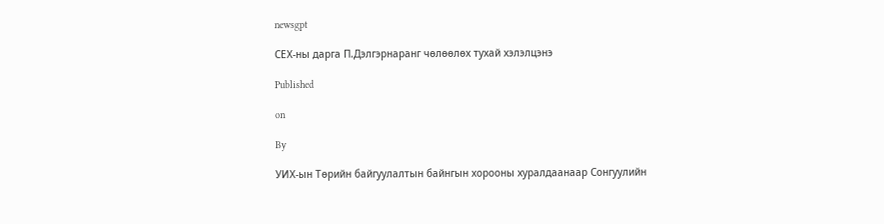newsgpt

СЕХ-ны дарга П.Дэлгэрнаранг чөлөөлөх тухай хэлэлцэнэ

Published

on

By

УИХ-ын Төрийн байгуулалтын байнгын хорооны хуралдаанаар Сонгуулийн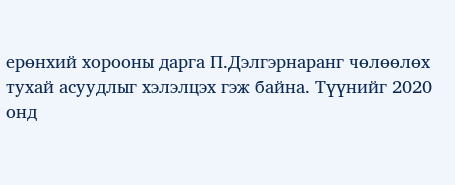ерөнхий хорооны дарга П.Дэлгэрнаранг чөлөөлөх тухай асуудлыг хэлэлцэх гэж байна. Түүнийг 2020 онд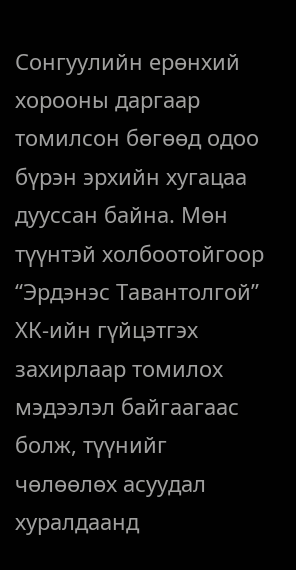Сонгуулийн ерөнхий хорооны даргаар томилсон бөгөөд одоо бүрэн эрхийн хугацаа дууссан байна. Мөн түүнтэй холбоотойгоор “Эрдэнэс Тавантолгой” ХК-ийн гүйцэтгэх захирлаар томилох мэдээлэл байгаагаас болж, түүнийг чөлөөлөх асуудал хуралдаанд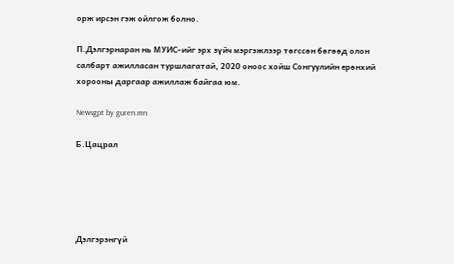орж ирсэн гэж ойлгож болно.

П.Дэлгэрнаран нь МУИС-ийг эрх зүйч мэргэжлээр төгссөн бөгөөд олон салбарт ажилласан туршлагатай, 2020 оноос хойш Сонгуулийн ерөнхий хорооны даргаар ажиллаж байгаа юм.

Newsgpt by guren.mn

Б.Цацрал





Дэлгэрэнгүй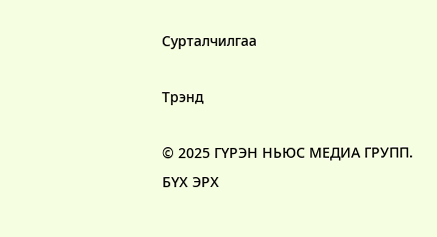Сурталчилгаа

Трэнд

© 2025 ГҮРЭН НЬЮС МЕДИА ГРУПП. БҮХ ЭРХ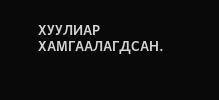ХУУЛИАР ХАМГААЛАГДСАН.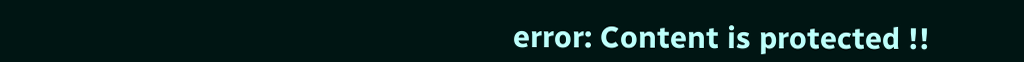error: Content is protected !!